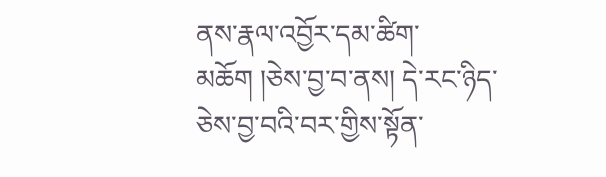ནས་རྣལ་འབྱོར་དམ་ཚིག་མཆོག །ཅེས་བྱ་བ་ནས། དེ་རང་ཉིད་ཅེས་བྱ་བའི་བར་གྱིས་སྟོན་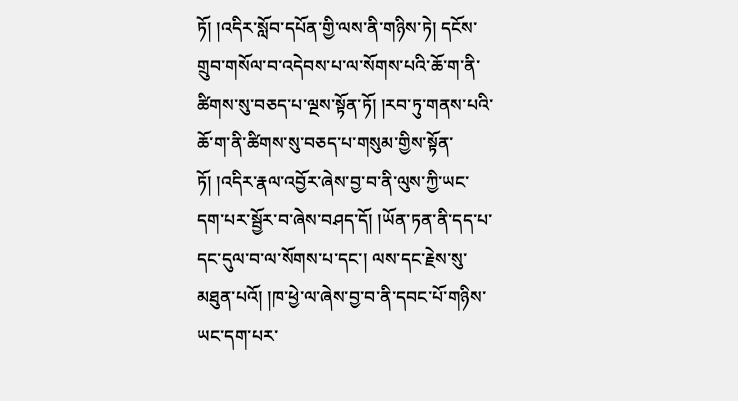ཏོ། །འདིར་སློབ་དཔོན་གྱི་ལས་ནི་གཉིས་ཏེ། དངོས་གྲུབ་གསོལ་བ་འདེབས་པ་ལ་སོགས་པའི་ཆོ་ག་ནི་ཚིགས་སུ་བཅད་པ་ལྔས་སྟོན་ཏོ། །རབ་ཏུ་གནས་པའི་ཆོ་ག་ནི་ཚིགས་སུ་བཅད་པ་གསུམ་གྱིས་སྟོན་ཏོ། །འདིར་རྣལ་འབྱོར་ཞེས་བྱ་བ་ནི་ལུས་ཀྱི་ཡང་དག་པར་སྦྱོར་བ་ཞེས་བཤད་དོ། །ཡོན་ཏན་ནི་དད་པ་དང་དུལ་བ་ལ་སོགས་པ་དང་། ལས་དང་རྗེས་སུ་མཐུན་པའོ། །ཁ་ཕྱེ་ལ་ཞེས་བྱ་བ་ནི་དབང་པོ་གཉིས་ཡང་དག་པར་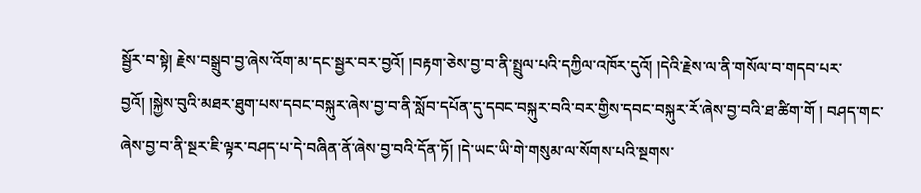སྦྱོར་བ་སྟེ། རྗེས་བསྒྲུབ་བྱ་ཞེས་འོག་མ་དང་སྦྱར་བར་བྱའོ། །བརྟག་ཅེས་བྱ་བ་ནི་སྤྲུལ་པའི་དཀྱིལ་འཁོར་དུའོ། །དེའི་རྗེས་ལ་ནི་གསོལ་བ་གདབ་པར་བྱའོ། །སྐྱེས་བུའི་མཐར་ཐུག་པས་དབང་བསྐུར་ཞེས་བྱ་བ་ནི་སློབ་དཔོན་དུ་དབང་བསྐུར་བའི་བར་གྱིས་དབང་བསྐུར་རོ་ཞེས་བྱ་བའི་ཐ་ཚིག་གོ ། བཤད་གང་ཞེས་བྱ་བ་ནི་སྔར་ཇི་ལྟར་བཤད་པ་དེ་བཞིན་ནོ་ཞེས་བྱ་བའི་དོན་ཏོ། །དེ་ཡང་ཡི་གེ་གསུམ་ལ་སོགས་པའི་སྔགས་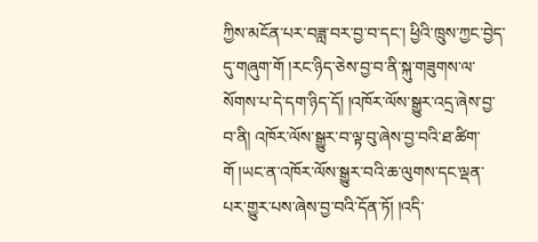ཀྱིས་མངོན་པར་བཟླ་བར་བྱ་བ་དང་། ཕྱིའི་ཁྲུས་ཀྱང་བྱེད་དུ་གཞུག་གོ །རང་ཉིད་ཅེས་བྱ་བ་ནི་སྐུ་གཟུགས་ལ་སོགས་པ་དེ་དག་ཉིད་དོ། །འཁོར་ལོས་སྒྱུར་འདྲ་ཞེས་བྱ་བ་ནི། འཁོར་ལོས་སྒྱུར་བ་ལྟ་བུ་ཞེས་བྱ་བའི་ཐ་ཚིག་གོ །ཡང་ན་འཁོར་ལོས་སྒྱུར་བའི་ཆ་ལུགས་དང་ལྡན་པར་གྱུར་པས་ཞེས་བྱ་བའི་དོན་ཏོ། །འདི་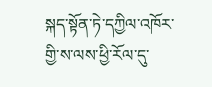སྐད་སྟོན་ཏེ་དཀྱིལ་འཁོར་གྱི་ས་ལས་ཕྱི་རོལ་དུ་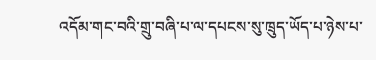འདོམ་གང་བའི་གྲུ་བཞི་པ་ལ་དཔངས་སུ་ཁྲུད་ཡོད་པ་ཉེས་པ་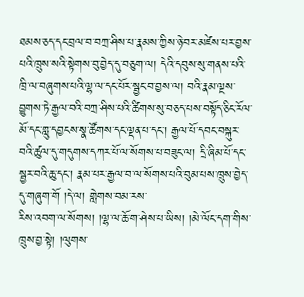ཐམས་ཅད་དང་བྲལ་བ་བཀྲ་ཤིས་པ་རྣམས་ཀྱིས་ཉེ་བར་མཛེས་པར་བྱས་པའི་ཁྲུས་སའི་སྟེགས་བུ་བྱེད་དུ་བཅུག་ལ། དེའི་དབུས་སུ་གནས་པའི་ཁྲི་ལ་བཞུགས་པའི་ལྷ་ལ་དང་པོར་སྦྱང་བ་བྱས་ལ། བའི་རྣམ་ལྔས་བྱུགས་ཏེ་རྒྱལ་བའི་བཀྲ་ཤིས་པའི་ཚིགས་སུ་བཅད་པས་བསྟོད་ཅིང་རོལ་མོ་དང་གླུ་དབྱངས་སྣ་ཚོགས་དང་ལྡན་པ་དང་། རྒྱལ་པོ་དབང་བསྐུར་བའི་ཚུལ་དུ་གདུགས་དཀར་པོ་ལ་སོགས་པ་བཟུང་ལ། དྲི་ཞིམ་པོ་དང་སྦྱར་བའི་ཆུ་དང་། རྣམ་པར་རྒྱལ་བ་ལ་སོགས་པའི་བུམ་པས་ཁྲུས་བྱེད་དུ་གཞུག་གོ །དེ་ལ། གླེགས་བམ་རས་
རིས་འབག་ལ་སོགས། །ལྷ་ལ་ཆོ་ག་ཤེས་པ་ཡིས། །མེ་ལོང་དག་གིས་ཁྲུས་བྱ་སྟེ། །ལུགས་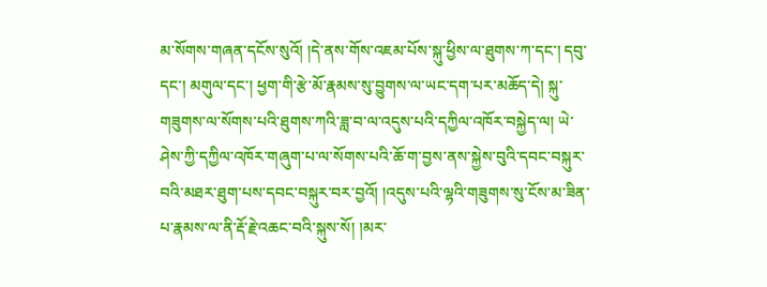མ་སོགས་གཞན་དངོས་སུའོ། །དེ་ནས་གོས་འཇམ་པོས་སྐུ་ཕྱིས་ལ་ཐུགས་ཀ་དང་། དབུ་དང་། མགུལ་དང་། ཕྱག་གི་རྩེ་མོ་རྣམས་སུ་བྱུགས་ལ་ཡང་དག་པར་མཆོད་དེ། སྐུ་གཟུགས་ལ་སོགས་པའི་ཐུགས་ཀའི་ཟླ་བ་ལ་འདུས་པའི་དཀྱིལ་འཁོར་བསྐྱེད་ལ། ཡེ་ཤེས་ཀྱི་དཀྱིལ་འཁོར་གཞུག་པ་ལ་སོགས་པའི་ཆོ་ག་བྱས་ནས་སྐྱེས་བུའི་དབང་བསྐུར་བའི་མཐར་ཐུག་པས་དབང་བསྐུར་བར་བྱའོ། །འདུས་པའི་ལྷའི་གཟུགས་སུ་ངོས་མ་ཟིན་པ་རྣམས་ལ་ནི་རྡོ་རྗེ་འཆང་བའི་སྐུས་སོ། །མར་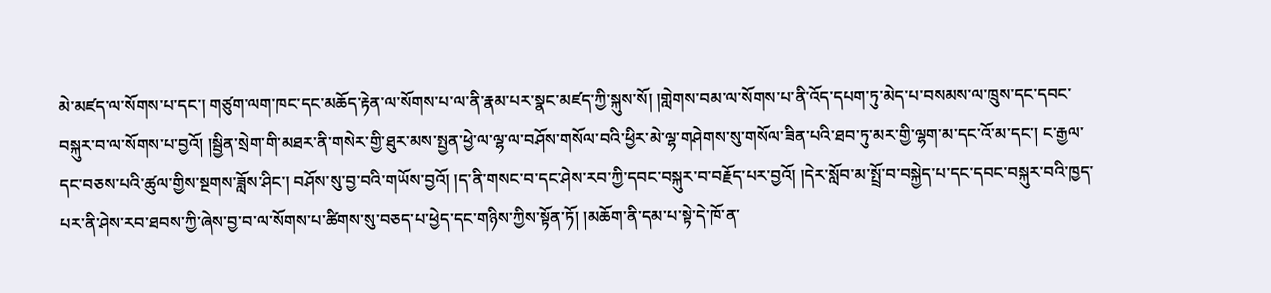མེ་མཛད་ལ་སོགས་པ་དང་། གཙུག་ལག་ཁང་དང་མཆོད་རྟེན་ལ་སོགས་པ་ལ་ནི་རྣམ་པར་སྣང་མཛད་ཀྱི་སྐུས་སོ། །གླེགས་བམ་ལ་སོགས་པ་ནི་འོད་དཔག་ཏུ་མེད་པ་བསམས་ལ་ཁྲུས་དང་དབང་བསྐུར་བ་ལ་སོགས་པ་བྱའོ། །སྦྱིན་སྲེག་གི་མཐར་ནི་གསེར་གྱི་ཐུར་མས་སྤྱན་ཕྱེ་ལ་ལྷ་ལ་བཤོས་གསོལ་བའི་ཕྱིར་མེ་ལྷ་གཤེགས་སུ་གསོལ་ཟིན་པའི་ཐབ་ཏུ་མར་གྱི་ལྷག་མ་དང་འོ་མ་དང་། ང་རྒྱལ་དང་བཅས་པའི་ཚུལ་གྱིས་སྔགས་ཟློས་ཤིང་། བཤོས་སུ་བྱ་བའི་གཡོས་བྱའོ། །ད་ནི་གསང་བ་དང་ཤེས་རབ་ཀྱི་དབང་བསྐུར་བ་བརྗོད་པར་བྱའོ། །དེར་སློབ་མ་སྤྲོ་བ་བསྐྱེད་པ་དང་དབང་བསྐུར་བའི་ཁྱད་པར་ནི་ཤེས་རབ་ཐབས་ཀྱི་ཞེས་བྱ་བ་ལ་སོགས་པ་ཚིགས་སུ་བཅད་པ་ཕྱེད་དང་གཉིས་ཀྱིས་སྟོན་ཏོ། །མཆོག་ནི་དམ་པ་སྟེ་དེ་ཁོ་ན་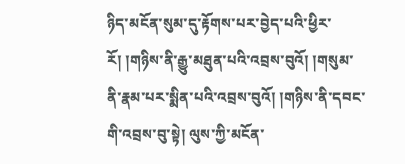ཉིད་མངོན་སུམ་དུ་རྟོགས་པར་བྱེད་པའི་ཕྱིར་རོ། །གཉིས་ནི་རྒྱུ་མཐུན་པའི་འབྲས་བུའོ། །གསུམ་ནི་རྣམ་པར་སྨིན་པའི་འབྲས་བུའོ། །གཉིས་ནི་དབང་གི་འབྲས་བུ་སྟེ། ལུས་ཀྱི་མངོན་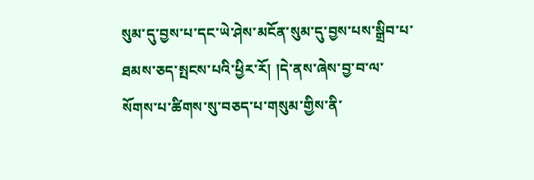སུམ་དུ་བྱས་པ་དང་ཡེ་ཤེས་མངོན་སུམ་དུ་བྱས་པས་སྒྲིབ་པ་ཐམས་ཅད་སྤངས་པའི་ཕྱིར་རོ། །དེ་ནས་ཞེས་བྱ་བ་ལ་སོགས་པ་ཚིགས་སུ་བཅད་པ་གསུམ་གྱིས་ནི་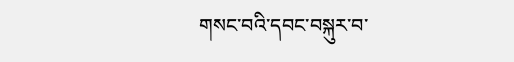གསང་བའི་དབང་བསྐུར་བ་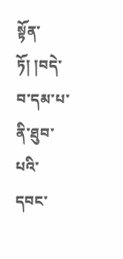སྟོན་ཏོ། །བདེ་བ་དམ་པ་ནི་ཐུབ་པའི་དབང་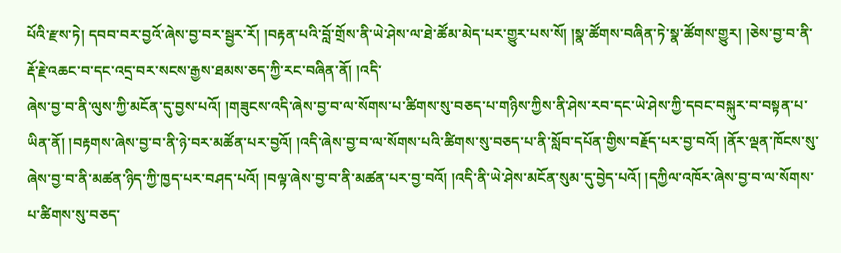པོའི་རྫས་ཏེ། དབབ་བར་བྱའོ་ཞེས་བྱ་བར་སྦྱར་རོ། །བརྟན་པའི་བློ་གྲོས་ནི་ཡེ་ཤེས་ལ་ཐེ་ཚོམ་མེད་པར་གྱུར་པས་སོ། །སྣ་ཚོགས་བཞིན་ཏེ་སྣ་ཚོགས་གྱུར། །ཅེས་བྱ་བ་ནི་རྡོ་རྗེ་འཆང་བ་དང་འདྲ་བར་སངས་རྒྱས་ཐམས་ཅད་ཀྱི་རང་བཞིན་ནོ། །འདི་
ཞེས་བྱ་བ་ནི་ལུས་ཀྱི་མངོན་དུ་བྱས་པའོ། །གཟུངས་འདི་ཞེས་བྱ་བ་ལ་སོགས་པ་ཚིགས་སུ་བཅད་པ་གཉིས་ཀྱིས་ནི་ཤེས་རབ་དང་ཡེ་ཤེས་ཀྱི་དབང་བསྐུར་བ་བསྟན་པ་ཡིན་ནོ། །བརྟགས་ཞེས་བྱ་བ་ནི་ཉེ་བར་མཚོན་པར་བྱའོ། །འདི་ཞེས་བྱ་བ་ལ་སོགས་པའི་ཚིགས་སུ་བཅད་པ་ནི་སློབ་དཔོན་གྱིས་བརྗོད་པར་བྱ་བའོ། །ནོར་ལྡན་ཁོངས་སུ་ཞེས་བྱ་བ་ནི་མཚན་ཉིད་ཀྱི་ཁྱད་པར་བཤད་པའོ། །བལྟ་ཞེས་བྱ་བ་ནི་མཚན་པར་བྱ་བའོ། །འདི་ནི་ཡེ་ཤེས་མངོན་སུམ་དུ་བྱེད་པའོ། །དཀྱིལ་འཁོར་ཞེས་བྱ་བ་ལ་སོགས་པ་ཚིགས་སུ་བཅད་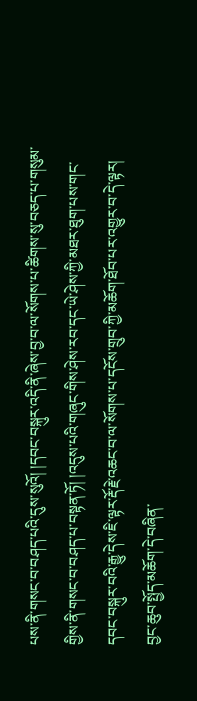པས་ནི་གསང་བ་བཤད་པའི་དུས་སུའོ། །དབང་བསྐུར་འདི་ནི་ཞེས་བྱ་བ་ལ་སོགས་པ་ཚིགས་སུ་བཅད་པ་གསུམ་གྱིས་ནི་གསང་བ་བཤད་པ་བསྟན་ཏོ། །འདུས་པའི་གཞུང་གིས་ཤེས་རབ་དང་ཡེ་ཤེས་ཀྱི་མཐར་ཐུག་པས་གང་དབང་བསྐུར་བའི་རྒྱུ་དེས་ཇི་ལྟར་རྡོ་རྗེ་འཆང་བ་ལ་སོགས་པ་དངོས་གྲུབ་ཀྱི་མཆོག་ཐོབ་པར་འགྱུར་བ་དེ་ལྟར། བྱང་ཆུབ་སྤྱོད་མཆོག་དེ་བཞིན་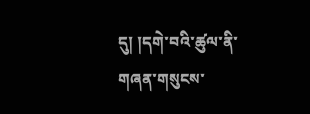དུ། །དགེ་བའི་ཚུལ་ནི་གཞན་གསུངས་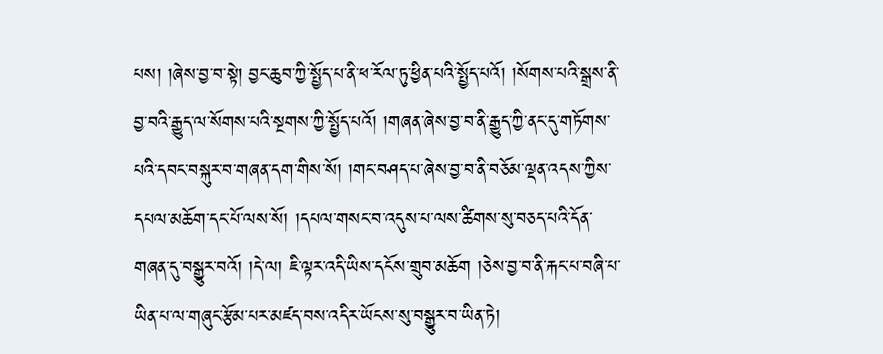པས། །ཞེས་བྱ་བ་སྟེ། བྱང་ཆུབ་ཀྱི་སྤྱོད་པ་ནི་ཕ་རོལ་ཏུ་ཕྱིན་པའི་སྤྱོད་པའོ། །སོགས་པའི་སྒྲས་ནི་བྱ་བའི་རྒྱུད་ལ་སོགས་པའི་སྔགས་ཀྱི་སྤྱོད་པའོ། །གཞན་ཞེས་བྱ་བ་ནི་རྒྱུད་ཀྱི་ནང་དུ་གཏོགས་པའི་དབང་བསྐུར་བ་གཞན་དག་གིས་སོ། །གང་བཤད་པ་ཞེས་བྱ་བ་ནི་བཅོམ་ལྡན་འདས་ཀྱིས་དཔལ་མཆོག་དང་པོ་ལས་སོ། །དཔལ་གསང་བ་འདུས་པ་ལས་ཚིགས་སུ་བཅད་པའི་དོན་གཞན་དུ་བསྒྱུར་བའོ། །དེ་ལ། ཇི་ལྟར་འདི་ཡིས་དངོས་གྲུབ་མཆོག །ཅེས་བྱ་བ་ནི་རྐང་པ་བཞི་པ་ཡིན་པ་ལ་གཞུང་རྩོམ་པར་མཛད་བས་འདིར་ཡོངས་སུ་བསྒྱུར་བ་ཡིན་ཏེ།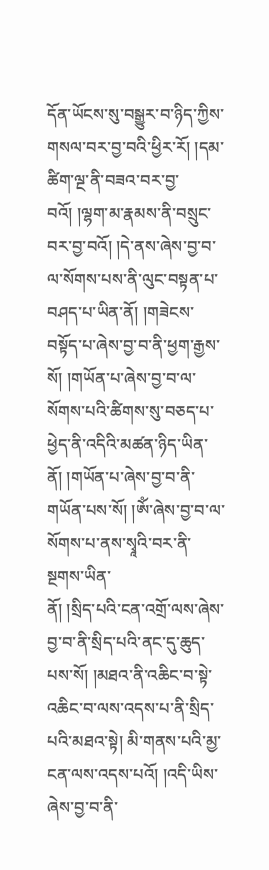དོན་ཡོངས་སུ་བསྒྱུར་བ་ཉིད་ཀྱིས་གསལ་བར་བྱ་བའི་ཕྱིར་རོ། །དམ་ཚིག་ལྔ་ནི་བཟའ་བར་བྱ་བའོ། །ལྷག་མ་རྣམས་ནི་བསྲུང་བར་བྱ་བའོ། །དེ་ནས་ཞེས་བྱ་བ་ལ་སོགས་པས་ནི་ལུང་བསྟན་པ་བཤད་པ་ཡིན་ནོ། །གཟེངས་བསྟོད་པ་ཞེས་བྱ་བ་ནི་ཕྱག་རྒྱས་སོ། །གཡོན་པ་ཞེས་བྱ་བ་ལ་སོགས་པའི་ཚིགས་སུ་བཅད་པ་ཕྱེད་ནི་འདིའི་མཚན་ཉིད་ཡིན་ནོ། །གཡོན་པ་ཞེས་བྱ་བ་ནི་གཡོན་པས་སོ། །ཨོཾ་ཞེས་བྱ་བ་ལ་སོགས་པ་ནས་སྭཱའི་བར་ནི་སྔགས་ཡིན་
ནོ། །སྲིད་པའི་ངན་འགྲོ་ལས་ཞེས་བྱ་བ་ནི་སྲིད་པའི་ནང་དུ་ཆུད་པས་སོ། །མཐའ་ནི་འཆིང་བ་སྟེ་འཆིང་བ་ལས་འདས་པ་ནི་སྲིད་པའི་མཐའ་སྟེ། མི་གནས་པའི་མྱ་ངན་ལས་འདས་པའོ། །འདི་ཡིས་ཞེས་བྱ་བ་ནི་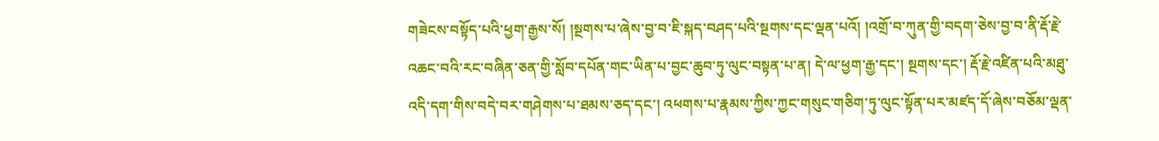གཟེངས་བསྟོད་པའི་ཕྱག་རྒྱས་སོ། །སྔགས་པ་ཞེས་བྱ་བ་ཇི་སྐད་བཤད་པའི་སྔགས་དང་ལྡན་པའོ། །འགྲོ་བ་ཀུན་གྱི་བདག་ཅེས་བྱ་བ་ནི་རྡོ་རྗེ་འཆང་བའི་རང་བཞིན་ཅན་གྱི་སློབ་དཔོན་གང་ཡིན་པ་བྱང་ཆུབ་ཏུ་ལུང་བསྟན་པ་ན། དེ་ལ་ཕྱག་རྒྱ་དང་། སྔགས་དང་། རྡོ་རྗེ་འཛིན་པའི་མཐུ་འདི་དག་གིས་བདེ་བར་གཤེགས་པ་ཐམས་ཅད་དང་། འཕགས་པ་རྣམས་ཀྱིས་ཀྱང་གསུང་གཅིག་ཏུ་ལུང་སྟོན་པར་མཛད་དོ་ཞེས་བཅོམ་ལྡན་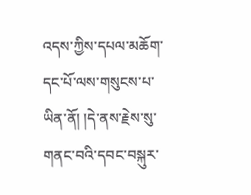འདས་ཀྱིས་དཔལ་མཆོག་དང་པོ་ལས་གསུངས་པ་ཡིན་ནོ། །དེ་ནས་རྗེས་སུ་གནང་བའི་དབང་བསྐུར་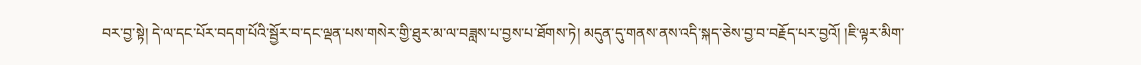བར་བྱ་སྟེ། དེ་ལ་དང་པོར་བདག་པོའི་སྦྱོར་བ་དང་ལྡན་པས་གསེར་གྱི་ཐུར་མ་ལ་བཟླས་པ་བྱས་པ་ཐོགས་ཏེ། མདུན་དུ་གནས་ནས་འདི་སྐད་ཅེས་བྱ་བ་བརྗོད་པར་བྱའོ། །ཇི་ལྟར་མིག་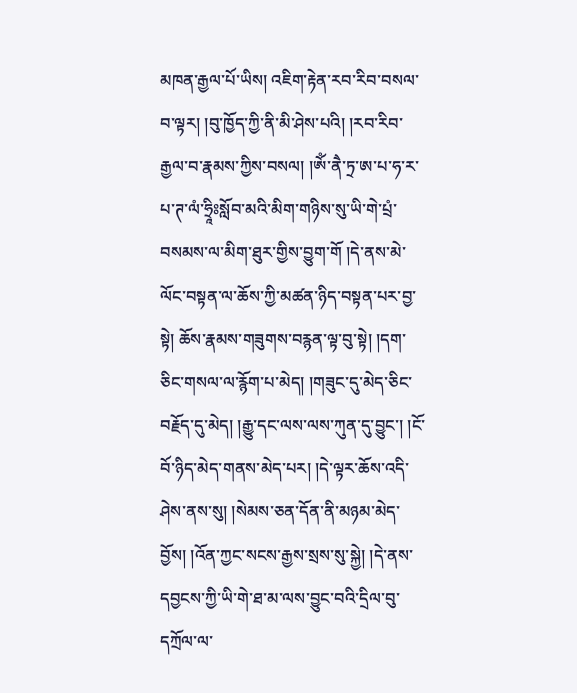མཁན་རྒྱལ་པོ་ཡིས། འཇིག་རྟེན་རབ་རིབ་བསལ་བ་ལྟར། །བུ་ཁྱོད་ཀྱི་ནི་མི་ཤེས་པའི། །རབ་རིབ་རྒྱལ་བ་རྣམས་ཀྱིས་བསལ། །ཨོཾ་ནཻ་ཏྲ་ཨ་པ་ཧ་ར་པ་ཊ་ལཾ་ཧྲཱིཿསློབ་མའི་མིག་གཉིས་སུ་ཡི་གེ་པྲཾ་བསམས་ལ་མིག་ཐུར་གྱིས་བྱུག་གོ །དེ་ནས་མེ་ལོང་བསྟན་ལ་ཆོས་ཀྱི་མཚན་ཉིད་བསྟན་པར་བྱ་སྟེ། ཆོས་རྣམས་གཟུགས་བརྙན་ལྟ་བུ་སྟེ། །དག་ཅིང་གསལ་ལ་རྙོག་པ་མེད། །གཟུང་དུ་མེད་ཅིང་བརྗོད་དུ་མེད། །རྒྱུ་དང་ལས་ལས་ཀུན་དུ་བྱུང་། །ངོ་བོ་ཉིད་མེད་གནས་མེད་པར། །དེ་ལྟར་ཆོས་འདི་ཤེས་ནས་སུ། །སེམས་ཅན་དོན་ནི་མཉམ་མེད་བྱོས། །འོན་ཀྱང་སངས་རྒྱས་སྲས་སུ་སྐྱེ། །དེ་ནས་དབྱངས་ཀྱི་ཡི་གེ་ཐ་མ་ལས་བྱུང་བའི་དྲིལ་བུ་དཀྲོལ་ལ་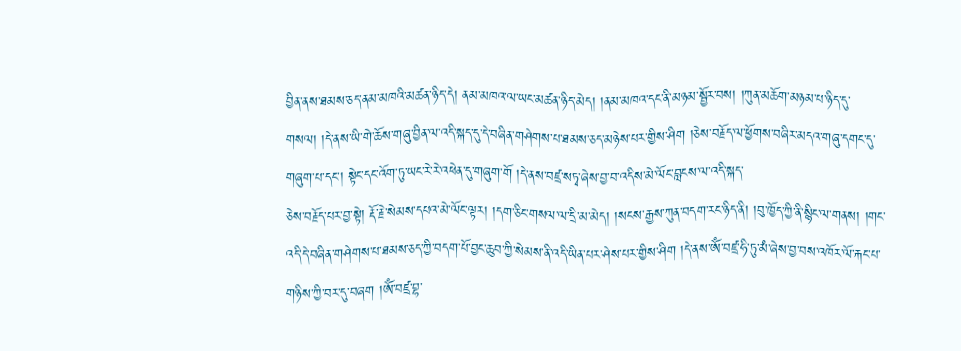བྱིན་ནས་ཐམས་ཅད་ནམ་མཁའི་མཚན་ཉིད་དེ། ནམ་མཁའ་ལ་ཡང་མཚན་ཉིད་མེད། །ནམ་མཁའ་དང་ནི་མཉམ་སྦྱོར་བས། །ཀུན་མཆོག་མཉམ་པ་ཉིད་དུ་གསལ། །དེ་ནས་ཡི་གེ་ཆོས་གཞུ་བྱིན་ལ་འདི་སྐད་དུ་དེ་བཞིན་གཤེགས་པ་ཐམས་ཅད་མཉེས་པར་གྱིས་ཤིག །ཅེས་བརྗོད་ལ་ཕྱོགས་བཞིར་མདའ་གཞུ་དགང་དུ་གཞུག་པ་དང་། སྟེང་དང་འོག་ཏུ་ཡང་རེ་རེ་འཕེན་དུ་གཞུག་གོ །དེ་ནས་བཛྲ་སཏྭ་ཞེས་བྱ་བ་འདིས་མེ་ལོང་བླངས་ལ་འདི་སྐད་
ཅེས་བརྗོད་པར་བྱ་སྟེ། རྡོ་རྗེ་སེམས་དཔའ་མེ་ལོང་ལྟར། །དག་ཅིང་གསལ་ལ་དྲི་མ་མེད། །སངས་རྒྱས་ཀུན་བདག་རང་ཉིད་ནི། །བུ་ཁྱོད་ཀྱི་ནི་སྙིང་ལ་གནས། །གང་འདི་དེ་བཞིན་གཤེགས་པ་ཐམས་ཅད་ཀྱི་བདག་པོ་བྱང་ཆུབ་ཀྱི་སེམས་ནི་འདི་ཡིན་པར་ཤེས་པར་གྱིས་ཤིག །དེ་ནས་ཨོཾ་བཛྲ་ཧི་ཏུ་མཾ་ཞེས་བྱ་བས་འཁོར་ལོ་རྐང་པ་གཉིས་ཀྱི་བར་དུ་བཞག །ཨོཾ་བཛྲ་བྷ་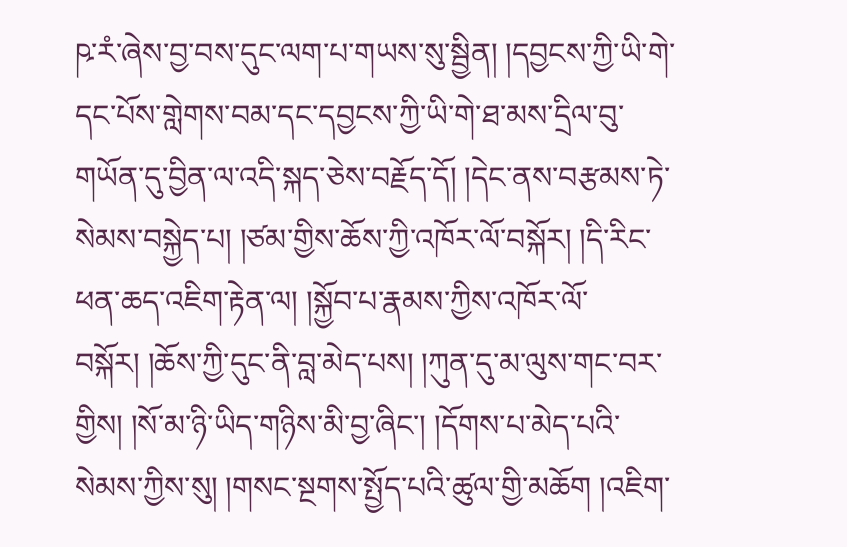ཥ་རཾ་ཞེས་བྱ་བས་དུང་ལག་པ་གཡས་སུ་སྦྱིན། །དབྱངས་ཀྱི་ཡི་གེ་དང་པོས་གླེགས་བམ་དང་དབྱངས་ཀྱི་ཡི་གེ་ཐ་མས་དྲིལ་བུ་གཡོན་དུ་བྱིན་ལ་འདི་སྐད་ཅེས་བརྗོད་དོ། །དེང་ནས་བརྩམས་ཏེ་སེམས་བསྐྱེད་པ། །ཙམ་གྱིས་ཆོས་ཀྱི་འཁོར་ལོ་བསྐོར། །དི་རིང་ཕན་ཆད་འཇིག་རྟེན་ལ། །སྐྱོབ་པ་རྣམས་ཀྱིས་འཁོར་ལོ་བསྐོར། །ཆོས་ཀྱི་དུང་ནི་བླ་མེད་པས། །ཀུན་དུ་མ་ལུས་གང་བར་གྱིས། །སོ་མ་ཉི་ཡིད་གཉིས་མི་བྱ་ཞིང་། །དོགས་པ་མེད་པའི་སེམས་ཀྱིས་སུ། །གསང་སྔགས་སྤྱོད་པའི་ཚུལ་གྱི་མཆོག །འཇིག་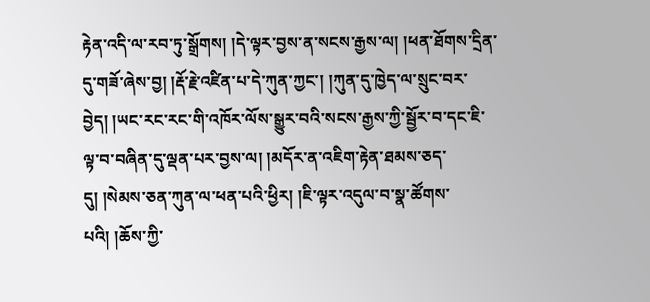རྟེན་འདི་ལ་རབ་ཏུ་སྒྲོགས། །དེ་ལྟར་བྱས་ན་སངས་རྒྱས་ལ། །ཕན་ཐོགས་དྲིན་དུ་གཟོ་ཞེས་བྱ། །རྡོ་རྗེ་འཛིན་པ་དེ་ཀུན་ཀྱང་། །ཀུན་དུ་ཁྱེད་ལ་སྲུང་བར་བྱེད། །ཡང་རང་རང་གི་འཁོར་ལོས་སྒྱུར་བའི་སངས་རྒྱས་ཀྱི་སྦྱོར་བ་དང་ཇི་ལྟ་བ་བཞིན་དུ་ལྡན་པར་བྱས་ལ། །མདོར་ན་འཇིག་རྟེན་ཐམས་ཅད་དུ། །སེམས་ཅན་ཀུན་ལ་ཕན་པའི་ཕྱིར། །ཇི་ལྟར་འདུལ་བ་སྣ་ཚོགས་པའི། །ཆོས་ཀྱི་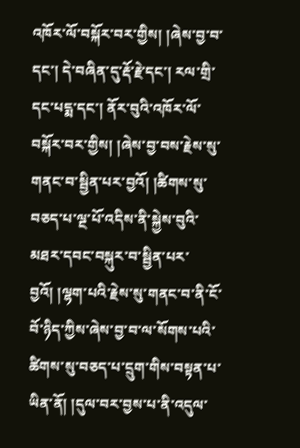འཁོར་ལོ་བསྐོར་བར་གྱིས། །ཞེས་བྱ་བ་དང་། དེ་བཞིན་དུ་རྡོ་རྗེ་དང་། རལ་གྲི་དང་པདྨ་དང་། ནོར་བུའི་འཁོར་ལོ་བསྐོར་བར་གྱིས། །ཞེས་བྱ་བས་རྗེས་སུ་གནང་བ་སྦྱིན་པར་བྱའོ། །ཚིགས་སུ་བཅད་པ་ལྔ་པོ་འདིས་ནི་སྐྱེས་བུའི་མཐར་དབང་བསྐུར་བ་སྦྱིན་པར་བྱའོ། །ལྷག་པའི་རྗེས་སུ་གནང་བ་ནི་ངོ་བོ་ཉིད་ཀྱིས་ཞེས་བྱ་བ་ལ་སོགས་པའི་ཚིགས་སུ་བཅད་པ་དྲུག་གིས་བསྟན་པ་ཡིན་ནོ། །དུལ་བར་བྱས་པ་ནི་འདུལ་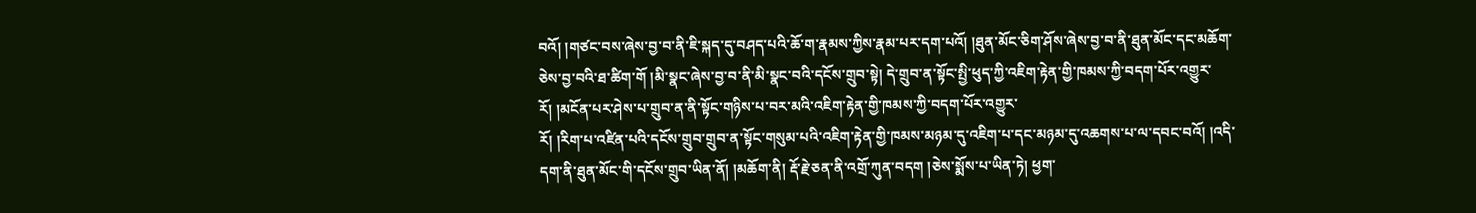བའོ། །གཙང་བས་ཞེས་བྱ་བ་ནི་ཇི་སྐད་དུ་བཤད་པའི་ཆོ་ག་རྣམས་ཀྱིས་རྣམ་པར་དག་པའོ། །ཐུན་མོང་ཅིག་ཤོས་ཞེས་བྱ་བ་ནི་ཐུན་མོང་དང་མཆོག་ཅེས་བྱ་བའི་ཐ་ཚིག་གོ །མི་སྣང་ཞེས་བྱ་བ་ནི་མི་སྣང་བའི་དངོས་གྲུབ་སྟེ། དེ་གྲུབ་ན་སྟོང་སྤྱི་ཕུད་ཀྱི་འཇིག་རྟེན་གྱི་ཁམས་ཀྱི་བདག་པོར་འགྱུར་རོ། །མངོན་པར་ཤེས་པ་གྲུབ་ན་ནི་སྟོང་གཉིས་པ་བར་མའི་འཇིག་རྟེན་གྱི་ཁམས་ཀྱི་བདག་པོར་འགྱུར་
རོ། །རིག་པ་འཛིན་པའི་དངོས་གྲུབ་གྲུབ་ན་སྟོང་གསུམ་པའི་འཇིག་རྟེན་གྱི་ཁམས་མཉམ་དུ་འཇིག་པ་དང་མཉམ་དུ་འཆགས་པ་ལ་དབང་བའོ། །འདི་དག་ནི་ཐུན་མོང་གི་དངོས་གྲུབ་ཡིན་ནོ། །མཆོག་ནི། རྡོ་རྗེ་ཅན་ནི་འགྲོ་ཀུན་བདག །ཅེས་སྨོས་པ་ཡིན་ཏེ། ཕྱག་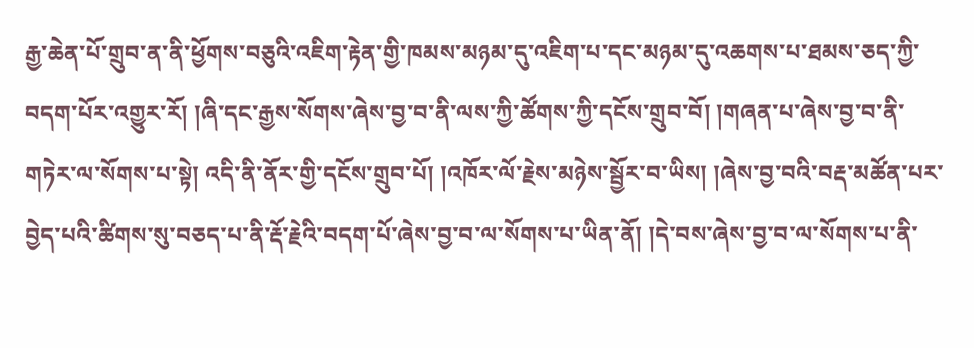རྒྱ་ཆེན་པོ་གྲུབ་ན་ནི་ཕྱོགས་བཅུའི་འཇིག་རྟེན་གྱི་ཁམས་མཉམ་དུ་འཇིག་པ་དང་མཉམ་དུ་འཆགས་པ་ཐམས་ཅད་ཀྱི་བདག་པོར་འགྱུར་རོ། །ཞི་དང་རྒྱས་སོགས་ཞེས་བྱ་བ་ནི་ལས་ཀྱི་ཚོགས་ཀྱི་དངོས་གྲུབ་བོ། །གཞན་པ་ཞེས་བྱ་བ་ནི་གཏེར་ལ་སོགས་པ་སྟེ། འདི་ནི་ནོར་གྱི་དངོས་གྲུབ་པོ། །འཁོར་ལོ་རྗེས་མཉེས་སྦྱོར་བ་ཡིས། །ཞེས་བྱ་བའི་བརྡ་མཚོན་པར་བྱེད་པའི་ཚིགས་སུ་བཅད་པ་ནི་རྡོ་རྗེའི་བདག་པོ་ཞེས་བྱ་བ་ལ་སོགས་པ་ཡིན་ནོ། །དེ་བས་ཞེས་བྱ་བ་ལ་སོགས་པ་ནི་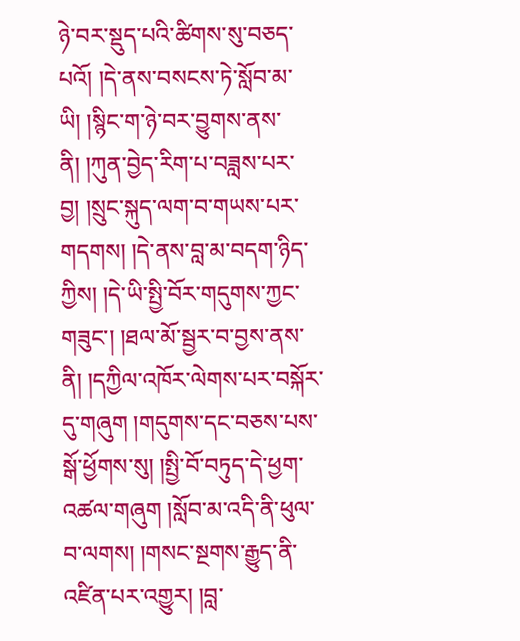ཉེ་བར་སྡུད་པའི་ཚིགས་སུ་བཅད་པའོ། །དེ་ནས་བསངས་ཏེ་སློབ་མ་ཡི། །སྙིང་ག་ཉེ་བར་བྱུགས་ནས་ནི། །ཀུན་བྱེད་རིག་པ་བཟླས་པར་བྱ། །སྲུང་སྐུད་ལག་བ་གཡས་པར་གདགས། །དེ་ནས་བླ་མ་བདག་ཉིད་ཀྱིས། །དེ་ཡི་སྤྱི་བོར་གདུགས་ཀྱང་གཟུང་། །ཐལ་མོ་སྦྱར་བ་བྱས་ནས་ནི། །དཀྱིལ་འཁོར་ལེགས་པར་བསྐོར་དུ་གཞུག །གདུགས་དང་བཅས་པས་སྒོ་ཕྱོགས་སུ། །སྤྱི་བོ་བཏུད་དེ་ཕྱག་འཚལ་གཞུག །སློབ་མ་འདི་ནི་ཕུལ་བ་ལགས། །གསང་སྔགས་རྒྱུད་ནི་འཛིན་པར་འགྱུར། །བླ་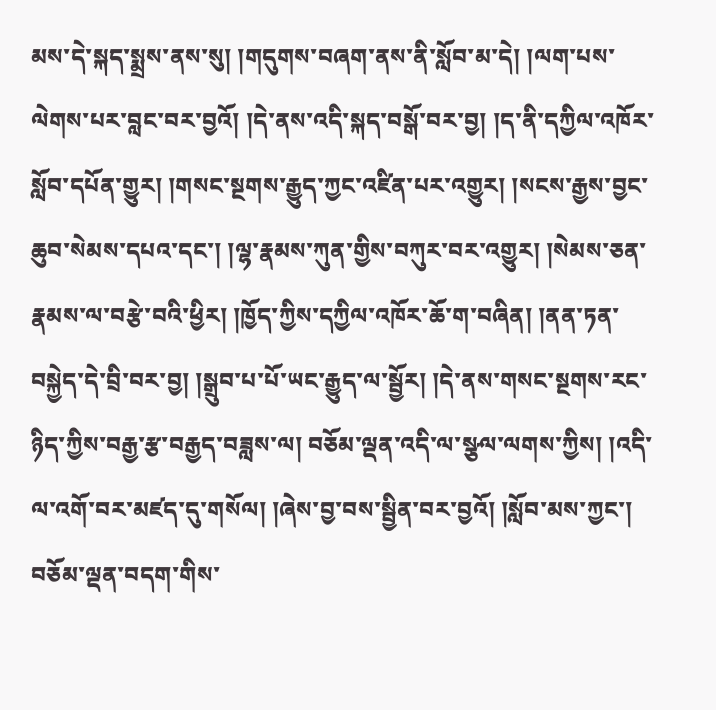མས་དེ་སྐད་སྨྲས་ནས་སུ། །གདུགས་བཞག་ནས་ནི་སློབ་མ་དེ། །ལག་པས་ལེགས་པར་བླང་བར་བྱའོ། །དེ་ནས་འདི་སྐད་བསྒོ་བར་བྱ། །ད་ནི་དཀྱིལ་འཁོར་སློབ་དཔོན་གྱུར། །གསང་སྔགས་རྒྱུད་ཀྱང་འཛིན་པར་འགྱུར། །སངས་རྒྱས་བྱང་ཆུབ་སེམས་དཔའ་དང་། །ལྷ་རྣམས་ཀུན་གྱིས་བཀུར་བར་འགྱུར། །སེམས་ཅན་རྣམས་ལ་བརྩེ་བའི་ཕྱིར། །ཁྱོད་ཀྱིས་དཀྱིལ་འཁོར་ཆོ་ག་བཞིན། །ནན་ཏན་བསྐྱེད་དེ་བྲི་བར་བྱ། །སྒྲུབ་པ་པོ་ཡང་རྒྱུད་ལ་སྦྱོར། །དེ་ནས་གསང་སྔགས་རང་ཉིད་ཀྱིས་བརྒྱ་རྩ་བརྒྱད་བཟླས་ལ། བཅོམ་ལྡན་འདི་ལ་སྩལ་ལགས་ཀྱིས། །འདི་ལ་འགོ་བར་མཛད་དུ་གསོལ། །ཞེས་བྱ་བས་སྦྱིན་བར་བྱའོ། །སློབ་མས་ཀྱང་། བཅོམ་ལྡན་བདག་གིས་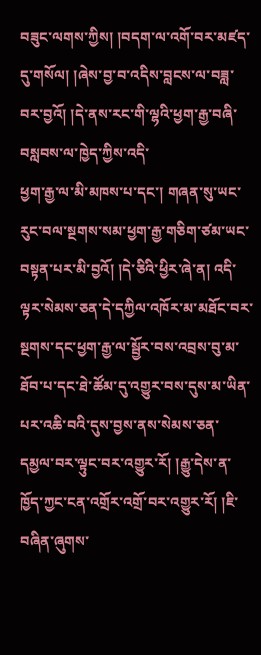བཟུང་ལགས་ཀྱིས། །བདག་ལ་འགོ་བར་མཛད་དུ་གསོལ། །ཞེས་བྱ་བ་འདིས་བླངས་ལ་བཟླ་བར་བྱའོ། །དེ་ནས་རང་གི་ལྷའི་ཕྱག་རྒྱ་བཞི་བསླབས་ལ་ཁྱེད་ཀྱིས་འདི་
ཕྱག་རྒྱ་ལ་མི་མཁས་པ་དང་། གཞན་སུ་ཡང་རུང་བལ་སྔགས་སམ་ཕྱག་རྒྱ་གཅིག་ཙམ་ཡང་བསྟན་པར་མི་བྱའོ། །དེ་ཅིའི་ཕྱིར་ཞེ་ན། འདི་ལྟར་སེམས་ཅན་དེ་དཀྱིལ་འཁོར་མ་མཐོང་བར་སྔགས་དང་ཕྱག་རྒྱ་ལ་སྦྱོར་བས་འབྲས་བུ་མ་ཐོབ་པ་དང་ཐེ་ཚོམ་དུ་འགྱུར་བས་དུས་མ་ཡིན་པར་འཆི་བའི་དུས་བྱས་ནས་སེམས་ཅན་དམྱལ་བར་ལྟུང་བར་འགྱུར་རོ། །རྒྱུ་དེས་ན་ཁྱོད་ཀྱང་ངན་འགྲོར་འགྲོ་བར་འགྱུར་རོ། །ཇི་བཞིན་ཞུགས་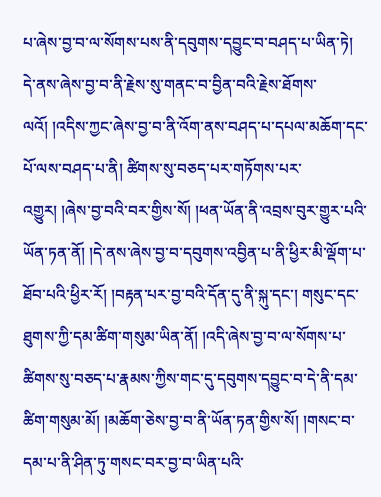པ་ཞེས་བྱ་བ་ལ་སོགས་པས་ནི་དབུགས་དབྱུང་བ་བཤད་པ་ཡིན་ཏེ། དེ་ནས་ཞེས་བྱ་བ་ནི་རྗེས་སུ་གནང་བ་བྱིན་བའི་རྗེས་ཐོགས་ལའོ། །འདིས་ཀྱང་ཞེས་བྱ་བ་ནི་འོག་ནས་བཤད་པ་དཔལ་མཆོག་དང་པོ་ལས་བཤད་པ་ནི། ཚིགས་སུ་བཅད་པར་གཏོགས་པར་འགྱུར། །ཞེས་བྱ་བའི་བར་གྱིས་སོ། །ཕན་ཡོན་ནི་འབྲས་བུར་གྱུར་པའི་ཡོན་ཏན་ནོ། །དེ་ནས་ཞེས་བྱ་བ་དབུགས་འབྱིན་པ་ནི་ཕྱིར་མི་ལྡོག་པ་ཐོབ་པའི་ཕྱིར་རོ། །བརྟན་པར་བྱ་བའི་དོན་དུ་ནི་སྐུ་དང་། གསུང་དང་ཐུགས་ཀྱི་དམ་ཚིག་གསུམ་ཡིན་ནོ། །འདི་ཞེས་བྱ་བ་ལ་སོགས་པ་ཚིགས་སུ་བཅད་པ་རྣམས་ཀྱིས་གང་དུ་དབུགས་དབྱུང་བ་དེ་ནི་དམ་ཚིག་གསུམ་མོ། །མཆོག་ཅེས་བྱ་བ་ནི་ཡོན་ཏན་གྱིས་སོ། །གསང་བ་དམ་པ་ནི་ཤིན་ཏུ་གསང་བར་བྱ་བ་ཡིན་པའི་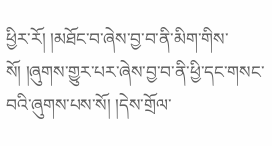ཕྱིར་རོ། །མཐོང་བ་ཞེས་བྱ་བ་ནི་མིག་གིས་སོ། །ཞུགས་གྱུར་པར་ཞེས་བྱ་བ་ནི་ཕྱི་དང་གསང་བའི་ཞུགས་པས་སོ། །དེས་གྲོལ་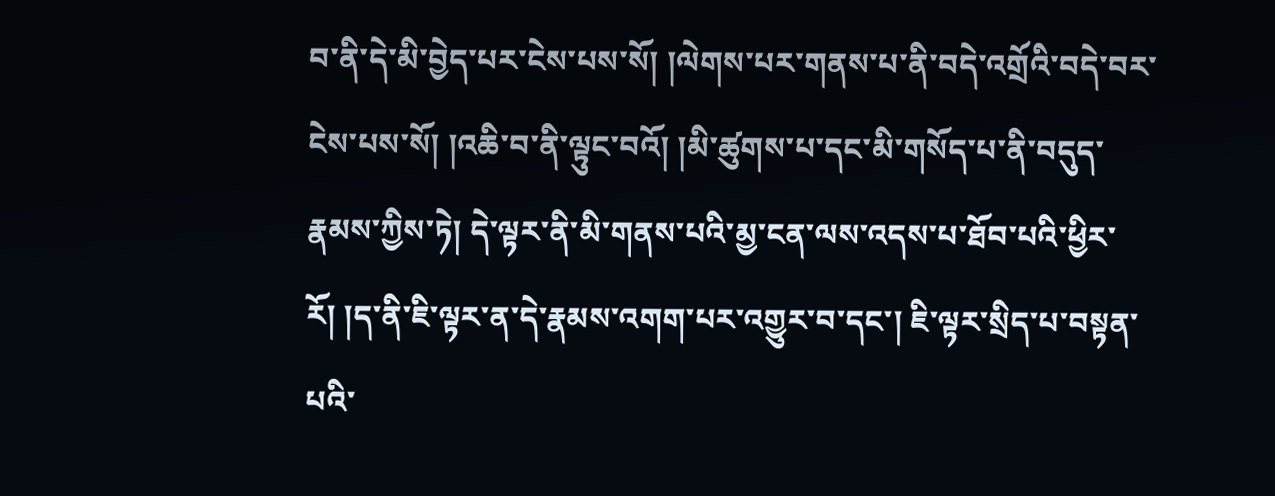བ་ནི་དེ་མི་བྱེད་པར་ངེས་པས་སོ། །ལེགས་པར་གནས་པ་ནི་བདེ་འགྲོའི་བདེ་བར་ངེས་པས་སོ། །འཆི་བ་ནི་ལྟུང་བའོ། །མི་ཚུགས་པ་དང་མི་གསོད་པ་ནི་བདུད་རྣམས་ཀྱིས་ཏེ། དེ་ལྟར་ནི་མི་གནས་པའི་མྱ་ངན་ལས་འདས་པ་ཐོབ་པའི་ཕྱིར་རོ། །ད་ནི་ཇི་ལྟར་ན་དེ་རྣམས་འགག་པར་འགྱུར་བ་དང་། ཇི་ལྟར་སྲིད་པ་བསྟན་པའི་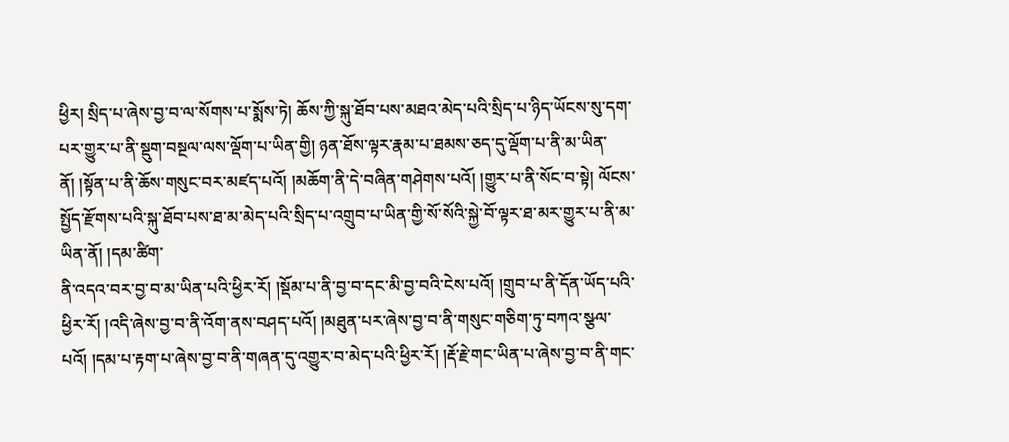ཕྱིར། སྲིད་པ་ཞེས་བྱ་བ་ལ་སོགས་པ་སྨོས་ཏེ། ཆོས་ཀྱི་སྐུ་ཐོབ་པས་མཐའ་མེད་པའི་སྲིད་པ་ཉིད་ཡོངས་སུ་དག་པར་གྱུར་པ་ནི་སྡུག་བསྔལ་ལས་ལྡོག་པ་ཡིན་གྱི། ཉན་ཐོས་ལྟར་རྣམ་པ་ཐམས་ཅད་དུ་ལྡོག་པ་ནི་མ་ཡིན་ནོ། །སྟོན་པ་ནི་ཆོས་གསུང་བར་མཛད་པའོ། །མཆོག་ནི་དེ་བཞིན་གཤེགས་པའོ། །གྱུར་པ་ནི་སོང་བ་སྟེ། ལོངས་སྤྱོད་རྫོགས་པའི་སྐུ་ཐོབ་པས་ཐ་མ་མེད་པའི་སྲིད་པ་འགྲུབ་པ་ཡིན་གྱི་སོ་སོའི་སྐྱེ་བོ་ལྟར་ཐ་མར་གྱུར་པ་ནི་མ་ཡིན་ནོ། །དམ་ཚིག་
ནི་འདའ་བར་བྱ་བ་མ་ཡིན་པའི་ཕྱིར་རོ། །སྡོམ་པ་ནི་བྱ་བ་དང་མི་བྱ་བའི་ངེས་པའོ། །གྲུབ་པ་ནི་དོན་ཡོད་པའི་ཕྱིར་རོ། །འདི་ཞེས་བྱ་བ་ནི་འོག་ནས་བཤད་པའོ། །མཐུན་པར་ཞེས་བྱ་བ་ནི་གསུང་གཅིག་ཏུ་བཀའ་སྩལ་པའོ། །དམ་པ་རྟག་པ་ཞེས་བྱ་བ་ནི་གཞན་དུ་འགྱུར་བ་མེད་པའི་ཕྱིར་རོ། །རྡོ་རྗེ་གང་ཡིན་པ་ཞེས་བྱ་བ་ནི་གང་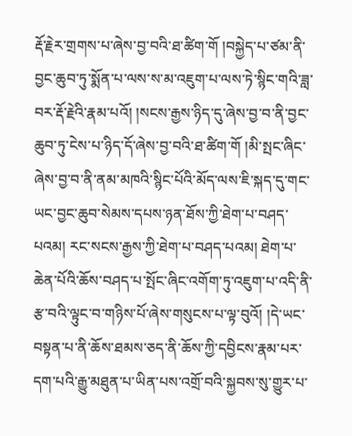རྡོ་རྗེར་གྲགས་པ་ཞེས་བྱ་བའི་ཐ་ཚིག་གོ །བསྐྱེད་པ་ཙམ་ནི་བྱང་ཆུབ་ཏུ་སྨོན་པ་ལས་ས་མ་འཇུག་པ་ལས་ཏེ་སྙིང་གའི་ཟླ་བར་རྡོ་རྗེའི་རྣམ་པའོ། །སངས་རྒྱས་ཉིད་དུ་ཞེས་བྱ་བ་ནི་བྱང་ཆུབ་ཏུ་ངེས་པ་ཉིད་དོ་ཞེས་བྱ་བའི་ཐ་ཚིག་གོ །མི་སྤང་ཞིང་ཞེས་བྱ་བ་ནི་ནམ་མཁའི་སྙིང་པོའི་མོད་ལས་ཇི་སྐད་དུ་གང་ཡང་བྱང་ཆུབ་སེམས་དཔས་ཉན་ཐོས་ཀྱི་ཐེག་པ་བཤད་པའམ། རང་སངས་རྒྱས་ཀྱི་ཐེག་པ་བཤད་པའམ། ཐེག་པ་ཆེན་པོའི་ཆོས་བཤད་པ་སྤོང་ཞིང་འགོག་ཏུ་འཇུག་པ་འདི་ནི་རྩ་བའི་ལྟུང་བ་གཉིས་པོ་ཞེས་གསུངས་པ་ལྟ་བུའོ། །དེ་ཡང་བསྟན་པ་ནི་ཆོས་ཐམས་ཅད་ནི་ཆོས་ཀྱི་དབྱིངས་རྣམ་པར་དག་པའི་རྒྱུ་མཐུན་པ་ཡིན་པས་འགྲོ་བའི་སྐྱབས་སུ་གྱུར་པ་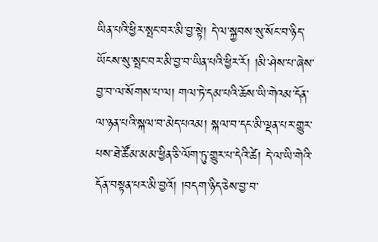ཡིན་པའི་ཕྱིར་སྤང་བར་མི་བྱ་སྟེ། དེ་ལ་སྐྱབས་སུ་སོང་བ་ཉིད་ཡོངས་སུ་སྤང་བར་མི་བྱ་བ་ཡིན་པའི་ཕྱིར་རོ། །མི་ཤེས་པ་ཞེས་བྱ་བ་ལ་སོགས་པ་ལ། གལ་ཏེ་དམ་པའི་ཆོས་ཡི་གེའམ་དོན་ལ་ཉན་པའི་སྐལ་བ་མེད་པའམ། སྐལ་བ་དང་མི་ལྡན་པར་གྱུར་པས་ཐེ་ཚོམ་མམ་ཕྱིན་ཅི་ལོག་ཏུ་གྱུར་པ་དེའི་ཚེ། དེ་ལ་ཡི་གེའི་དོན་བསྟན་པར་མི་བྱའོ། །བདག་ཉིད་ཅེས་བྱ་བ་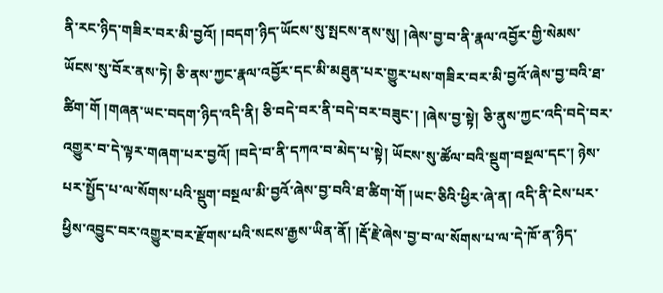ནི་རང་ཉིད་གཟིར་བར་མི་བྱའོ། །བདག་ཉིད་ཡོངས་སུ་སྤངས་ནས་སུ། །ཞེས་བྱ་བ་ནི་རྣལ་འབྱོར་གྱི་སེམས་ཡོངས་སུ་བོར་ནས་ཏེ། ཅི་ནས་ཀྱང་རྣལ་འབྱོར་དང་མི་མཐུན་པར་གྱུར་པས་གཟིར་བར་མི་བྱའོ་ཞེས་བྱ་བའི་ཐ་ཚིག་གོ །གཞན་ཡང་བདག་ཉིད་འདི་ནི། ཅི་བདེ་བར་ནི་བདེ་བར་བཟུང་། །ཞེས་བྱ་སྟེ། ཅི་ནུས་ཀྱང་འདི་བདེ་བར་འགྱུར་བ་དེ་ལྟར་གཞག་པར་བྱའོ། །བདེ་བ་ནི་དཀའ་བ་མེད་པ་སྟེ། ཡོངས་སུ་ཚོལ་བའི་སྡུག་བསྔལ་དང་། ཉེས་པར་སྤྱོད་པ་ལ་སོགས་པའི་སྡུག་བསྔལ་མི་བྱའོ་ཞེས་བྱ་བའི་ཐ་ཚིག་གོ །ཡང་ཅིའི་ཕྱིར་ཞེ་ན། འདི་ནི་ངེས་པར་ཕྱིས་འབྱུང་བར་འགྱུར་བར་རྫོགས་པའི་སངས་རྒྱས་ཡིན་ནོ། །རྡོ་རྗེ་ཞེས་བྱ་བ་ལ་སོགས་པ་ལ་དེ་ཁོ་ན་ཉིད་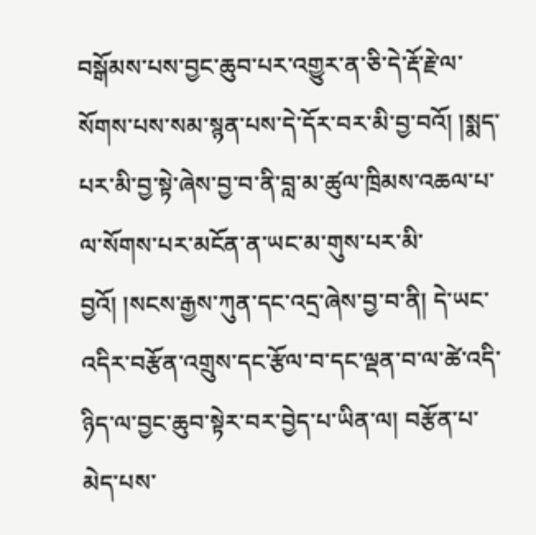བསྒོམས་པས་བྱང་ཆུབ་པར་འགྱུར་ན་ཅི་དེ་རྡོ་རྗེ་ལ་སོགས་པས་སམ་སྙན་པས་དེ་དོར་བར་མི་བྱ་བའོ། །སྨད་པར་མི་བྱ་སྟེ་ཞེས་བྱ་བ་ནི་བླ་མ་ཚུལ་ཁྲིམས་འཆལ་པ་ལ་སོགས་པར་མངོན་ན་ཡང་མ་གུས་པར་མི་བྱའོ། །སངས་རྒྱས་ཀུན་དང་འདྲ་ཞེས་བྱ་བ་ནི། དེ་ཡང་འདིར་བརྩོན་འགྲུས་དང་རྩོལ་བ་དང་ལྡན་བ་ལ་ཚེ་འདི་ཉིད་ལ་བྱང་ཆུབ་སྟེར་བར་བྱེད་པ་ཡིན་ལ། བརྩོན་པ་མེད་པས་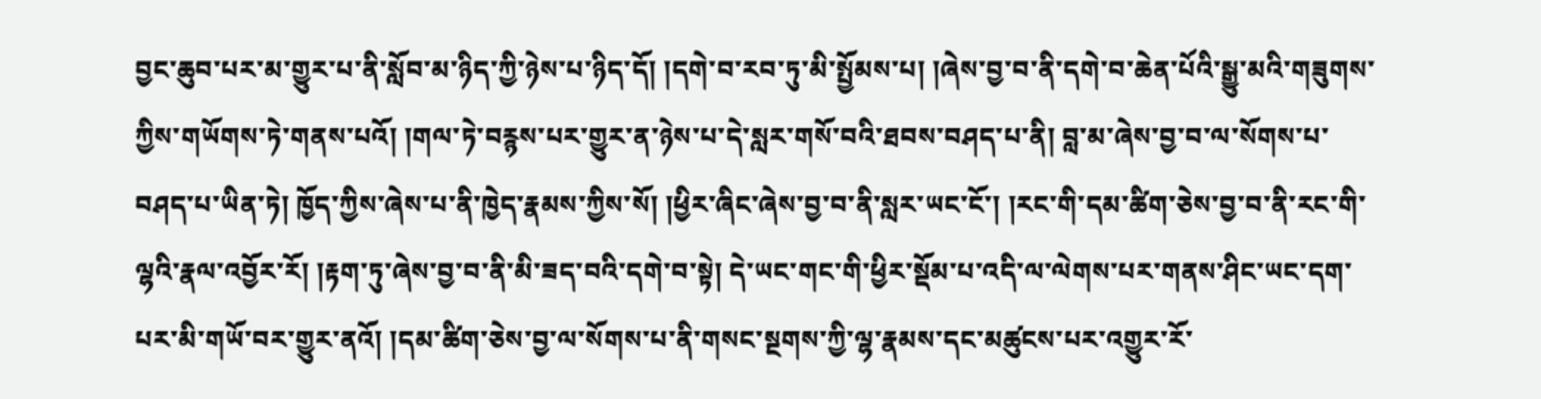བྱང་ཆུབ་པར་མ་གྱུར་པ་ནི་སློབ་མ་ཉིད་ཀྱི་ཉེས་པ་ཉིད་དོ། །དགེ་བ་རབ་ཏུ་མི་སྤྱོམས་པ། །ཞེས་བྱ་བ་ནི་དགེ་བ་ཆེན་པོའི་སྒྱུ་མའི་གཟུགས་ཀྱིས་གཡོགས་ཏེ་གནས་པའོ། །གལ་ཏེ་བརྙས་པར་གྱུར་ན་ཉེས་པ་དེ་སླར་གསོ་བའི་ཐབས་བཤད་པ་ནི། བླ་མ་ཞེས་བྱ་བ་ལ་སོགས་པ་བཤད་པ་ཡིན་ཏེ། ཁྱོད་ཀྱིས་ཞེས་པ་ནི་ཁྱེད་རྣམས་ཀྱིས་སོ། །ཕྱིར་ཞིང་ཞེས་བྱ་བ་ནི་སླར་ཡང་ངོ་། །རང་གི་དམ་ཚིག་ཅེས་བྱ་བ་ནི་རང་གི་ལྷའི་རྣལ་འབྱོར་རོ། །རྟག་ཏུ་ཞེས་བྱ་བ་ནི་མི་ཟད་བའི་དགེ་བ་སྟེ། དེ་ཡང་གང་གི་ཕྱིར་སྡོམ་པ་འདི་ལ་ལེགས་པར་གནས་ཤིང་ཡང་དག་པར་མི་གཡོ་བར་གྱུར་ནའོ། །དམ་ཚིག་ཅེས་བྱ་ལ་སོགས་པ་ནི་གསང་སྔགས་ཀྱི་ལྷ་རྣམས་དང་མཚུངས་པར་འགྱུར་རོ་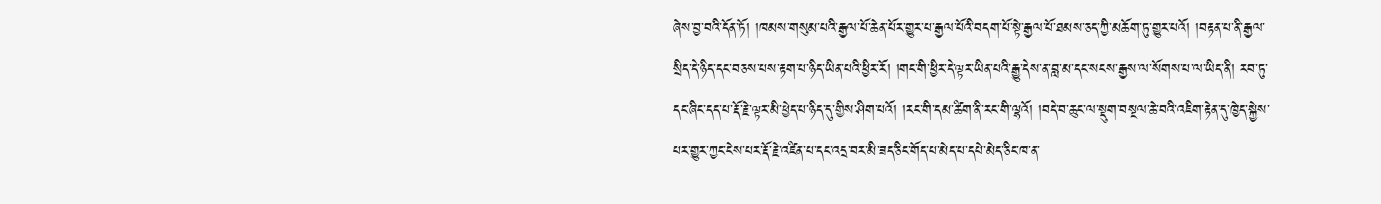ཞེས་བྱ་བའི་དོན་ཏོ། །ཁམས་གསུམ་པའི་རྒྱལ་པོ་ཆེན་པོར་གྱུར་པ་རྒྱལ་པོའི་བདག་པོ་སྟེ་རྒྱལ་པོ་ཐམས་ཅད་ཀྱི་མཆོག་ཏུ་གྱུར་པའོ། །བརྟན་པ་ནི་རྒྱལ་སྲིད་དེ་ཉིད་དང་བཅས་པས་རྟག་པ་ཉིད་ཡིན་པའི་ཕྱིར་རོ། །གང་གི་ཕྱིར་དེ་ལྟར་ཡིན་པའི་རྒྱུ་དེས་ན་བླ་མ་དང་སངས་རྒྱས་ལ་སོགས་པ་ལ་ཡིད་ནི། རབ་ཏུ་དང་ཞིང་དད་པ་རྡོ་རྗེ་ལྟར་མི་ཕྱེད་པ་ཉིད་དུ་གྱིས་ཤིག་པའོ། །རང་གི་དམ་ཚིག་ནི་རང་གི་ལྷའོ། །བདེ་བ་ཆུང་ལ་སྡུག་བསྔལ་ཆེ་བའི་འཇིག་རྟེན་དུ་ཁྱེད་སྐྱེས་པར་གྱུར་ཀྱང་ངེས་པར་རྡོ་རྗེ་འཛིན་པ་དང་འདྲ་བར་མི་ཟད་ཅིང་གོད་པ་མེད་པ་དཔེ་མེད་ཅིང་ཁ་ན་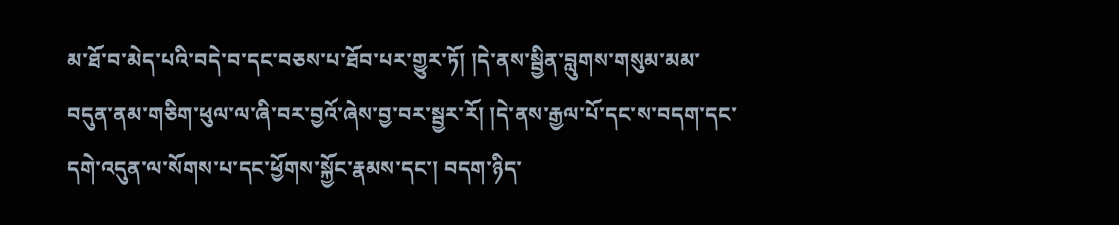མ་ཐོ་བ་མེད་པའི་བདེ་བ་དང་བཅས་པ་ཐོབ་པར་གྱུར་ཏོ། །དེ་ནས་སྦྱིན་བླུགས་གསུམ་མམ་བདུན་ནམ་གཅིག་ཕུལ་ལ་ཞི་བར་བྱའོ་ཞེས་བྱ་བར་སྦྱར་རོ། །དེ་ནས་རྒྱལ་པོ་དང་ས་བདག་དང་དགེ་འདུན་ལ་སོགས་པ་དང་ཕྱོགས་སྐྱོང་རྣམས་དང་། བདག་ཉིད་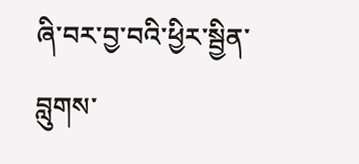ཞི་བར་བྱ་བའི་ཕྱིར་སྦྱིན་བླུགས་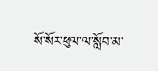སོ་སོར་ཕུལ་ལ་སློབ་མ་